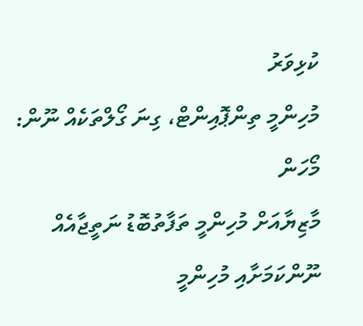ކުޅިވަރު
މުހިންމީ ތިންޕޮއިންޓް، ގިނަ ގޯލްތަކެއް ނޫން: މޯހަން
މާޒިޔާއަށް މުހިންމީ ތަފާތުބޮޑު ނަތީޖާއެއް ނޫންކަމަށާއި މުހިންމީ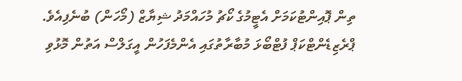ތިން ޕޮއިންޓުކަމަށް އެޓީމުގެ ކޯޗު މުހައްމަދު ޝިޔާޒް (މޯހަން) ބުނެފިއެވެ.
ޕްރެޒިޑެންޓްކަޕް ފުޓްބޯޅަ މުބާރާތުގައި އެންމެފަހުން އީގަލްސް އަތުން މޮޅުވި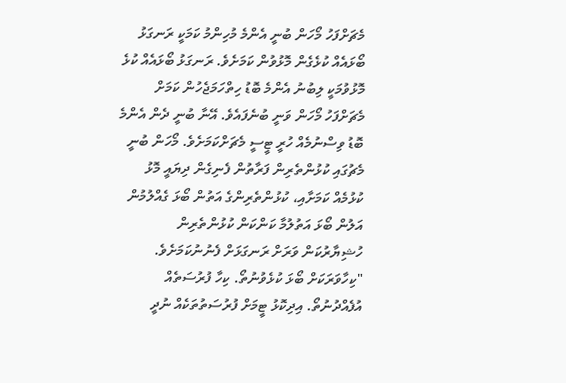މެޗަށްފަހު މޯހަން ބުނީ އެންމެ މުހިންމު ކަމަކީ ރަނގަޅު ބޯޅައެއް ކުޅެގެން މޮޅުވުން ކަމަށެވެ. ރަނގަޅު ބޯޅައެއް ކުޅެ މޮޅުވުމަކީ ލިބުނު އެންމެ ބޮޑު ހިތްހަމަޖެހުން ކަމަށް މެޗަށްފަހު މޯހަން ވަނީ ބުނެފައެވެ. އޭނާ ބުނީ ދެން އެންމެ ބޮޑު ވިސްނުމެއް ހުރީ ޓީސީ މެޗަށްކަމަށެވެ. މޯހަން ބުނީ މެޗުގައި ކުޅުންތެރިން ފަރާތުން ފެނިގެން ދިޔައީ މޮޅު ކުޅުމެއް ކަމަށާއި، ކުޅުންތެރިންގެ އަތުން ބޯޅަ ގެއްލުމުން އަލުން ބޯޅަ އަތުލުމާ ކަންކަން ކުޅުންތެރިން ހުޝިޔާރުކަން ވަރަށް ރަނގަޅަށް ފެނުނުކަމަށެވެ.
"ކިހާވަރަކަށް ބޯޅަ ކުޅެވުނުތޯ. ކިހާ ފުރުސަތެއް އުފެއްދުނުތޯ. އިދިކޮޅު ޓީމަށް ފުރުސަތުތަކެއް ނުދީ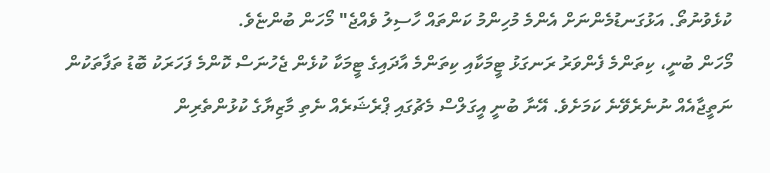ކުޅެވުނުތޯ. އަޅުގަނޑުމެންނަށް އެންމެ މުހިންމު ކަންތައް ހާސިލު ވެއްޖެ" މޯހަން ބުންޏެވެ.
މޯހަން ބުނީ، ކިތަންމެ ފެންވަރު ރަނގަޅު ޓީމަކާއި ކިތަންމެ އާދައިގެ ޓީމަކާ ކުޅެން ޖެހުނަސް ކޮންމެ ފަހަރަކު ބޮޑު ތަފާތަކުން ނަތީޖާއެއް ނުނެރެވޭނެ ކަމަށެވެ. އޭނާ ބުނީ އީގަލްސް މެޗުގައި ޕްރެޝަރެއް ނެތި މާޒިޔާގެ ކުޅުންތެރިން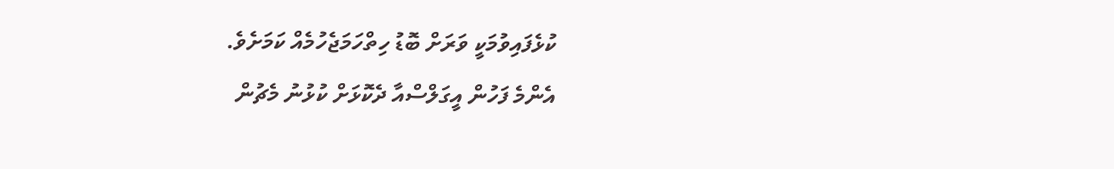ކުޅެފައިވުމަކީ ވަރަށް ބޮޑު ހިތްހަމަޖެހުމެއް ކަމަށެވެ.
އެންމެ ފަހުން އީގަލްސްއާ ދެކޮޅަށް ކުޅުނު މެޗުން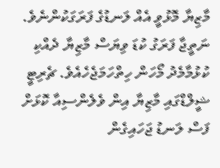މާޒިޔާ މޮޅުވީ އެއް ލަނޑުގެ ފަރަގަކުންނެވެ. ނަތީޖާ ފަރަގު ކުޑަ ވިޔަސް މާޒިޔާ ދެއްކި ކުޅުމާމެދު މޯހަން ހިތްހަމަޖެހެއެވެ. ޗެރިޓީ ޝީލްޑްގައި މާޒިޔާ އިން ވެލެންސިއާ ކޮޅަށް ފަސް ލަނޑު ޖަހައިގެން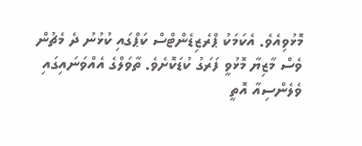މޮޅުވިއެވެ. އެކަމަކު ޕްރެޒިޑެންޓްސް ކަޕްގައި ކުޅުނު ދެ މެޗުން ވެސް މާޒިޔާ މޮޅުވީ ފަރަގު ކުޑަކޮށެވެ. ތާވަލްގެ އެއްވަނައިގައި ވެލެންސިއާ އޮތީ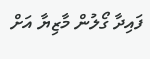ފައިދާ ގޯލުން މާޒިޔާ އަށް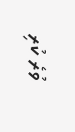ވުރެ ކުރި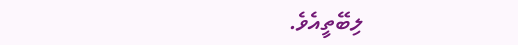ލިބޭތީއެވެ.